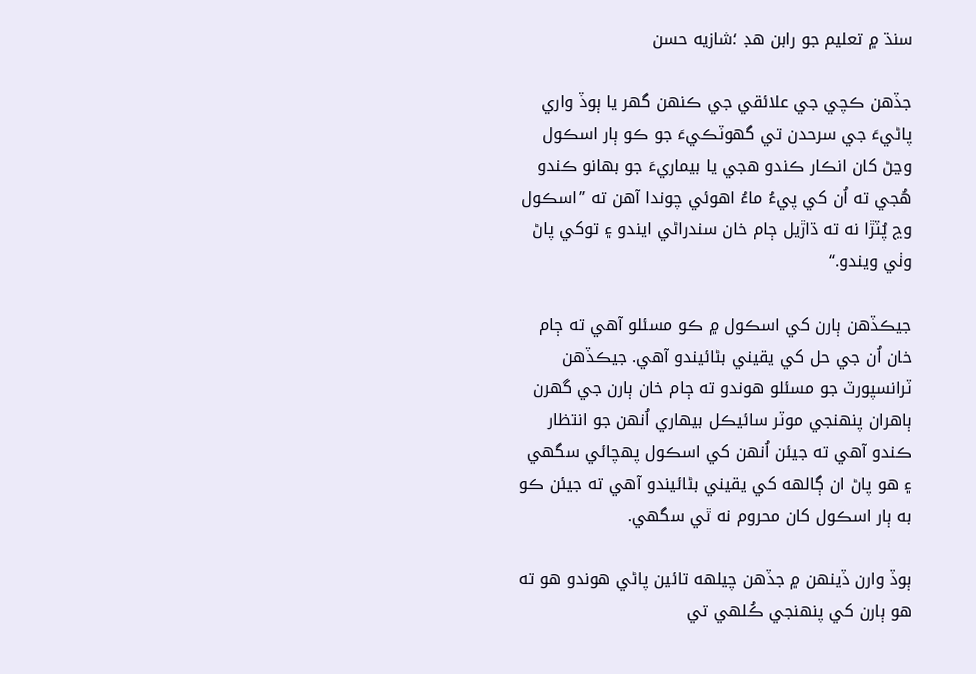سنڌ ۾ تعليم جو رابن هڊ ؛شازيه حسن

جڏهن ڪچي جي علائقي جي ڪنهن گهر يا ٻوڏ واري پاڻيءَ جي سرحدن تي گهوٽڪيءَ جو ڪو ٻار اسڪول وڃڻ کان انڪار ڪندو هجي يا بيماريءَ جو بهانو ڪندو هُجي ته اُن کي پيءُ ماءُ اهوئي چوندا آهن ته ”اسڪول وڃ پُٽڙا نه ته ڌاڙيل ڄام خان سندراڻي ايندو ۽ توکي پاڻ وٺي ويندو.“

جيڪڏهن ٻارن کي اسڪول ۾ ڪو مسئلو آهي ته ڄام خان اُن جي حل کي يقيني بڻائيندو آهي. جيڪڏهن ٽرانسپورٽ جو مسئلو هوندو ته ڄام خان ٻارن جي گهرن ٻاهران پنهنجي موٽر سائيڪل بيهاري اُنهن جو انتظار ڪندو آهي ته جيئن اُنهن کي اسڪول پهچائي سگهي ۽ هو پاڻ ان ڳالهه کي يقيني بڻائيندو آهي ته جيئن ڪو به ٻار اسڪول کان محروم نه ٿي سگهي.

ٻوڏ وارن ڏينهن ۾ جڏهن چيلهه تائين پاڻي هوندو هو ته هو ٻارن کي پنهنجي ڪُلهي تي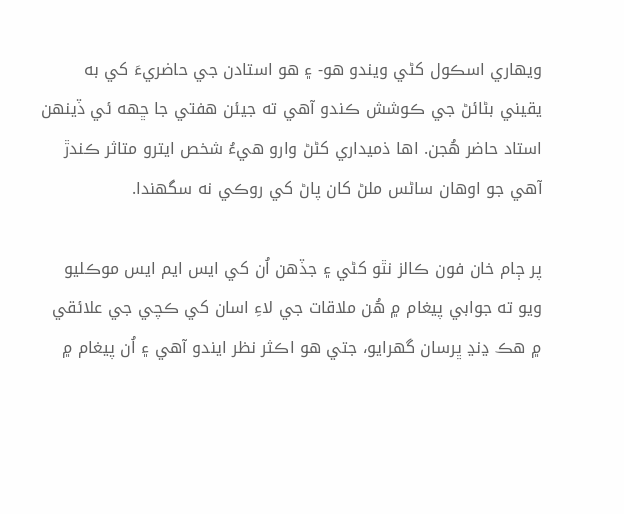ويهاري اسڪول کڻي ويندو هو- ۽ هو استادن جي حاضريءَ کي به يقيني بڻائڻ جي ڪوشش ڪندو آهي ته جيئن هفتي جا ڇهه ئي ڏينهن استاد حاضر هُجن. اها ذميداري کڻڻ وارو هيءُ شخص ايترو متاثر ڪندڙ آهي جو اوهان ساڻس ملڻ کان پاڻ کي روڪي نه سگهندا.

پر ڄام خان فون ڪالز نٿو کڻي ۽ جڏهن اُن کي ايس ايم ايس موڪليو ويو ته جوابي پيغام ۾ هُن ملاقات جي لاءِ اسان کي ڪچي جي علائقي ۾ هڪ ڍنڍ ڀرسان گهرايو، جتي هو اڪثر نظر ايندو آهي ۽ اُن پيغام ۾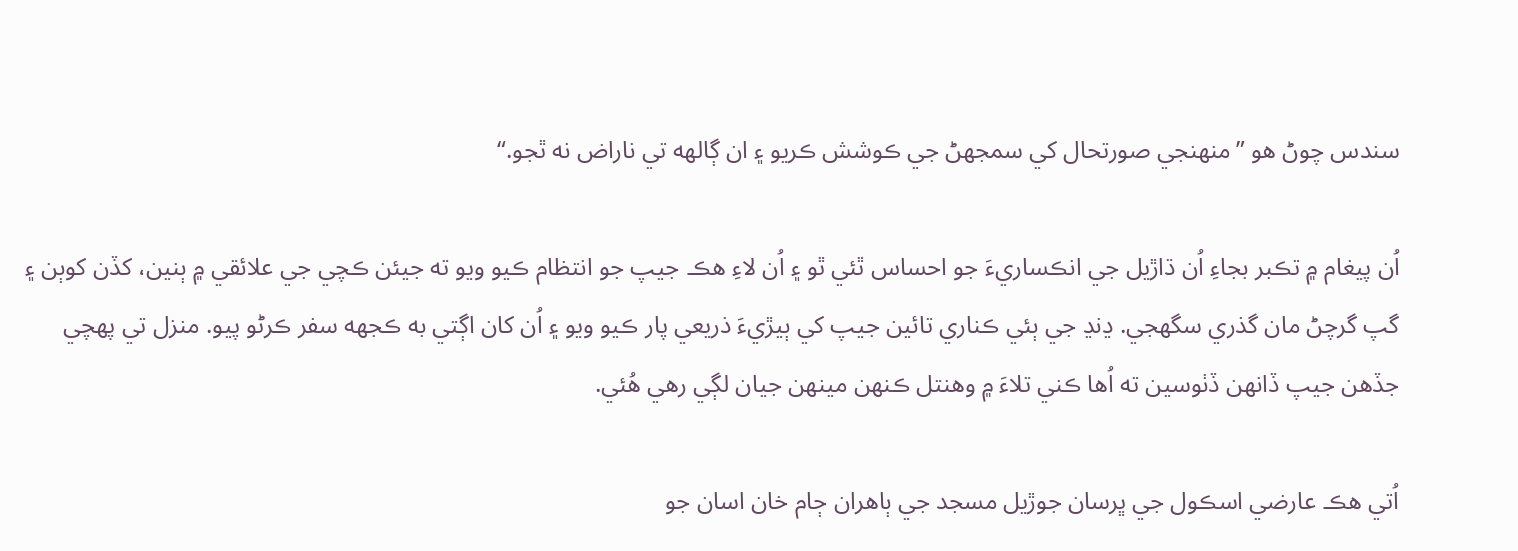سندس چوڻ هو ”منهنجي صورتحال کي سمجهڻ جي ڪوشش ڪريو ۽ ان ڳالهه تي ناراض نه ٿجو.“

اُن پيغام ۾ تڪبر بجاءِ اُن ڌاڙيل جي انڪساريءَ جو احساس ٿئي ٿو ۽ اُن لاءِ هڪ جيپ جو انتظام ڪيو ويو ته جيئن ڪچي جي علائقي ۾ ٻنين، کڏن کوٻن ۽ گپ گرچڻ مان گذري سگهجي. ڍنڍ جي ٻئي ڪناري تائين جيپ کي ٻيڙيءَ ذريعي پار ڪيو ويو ۽ اُن کان اڳتي به ڪجهه سفر ڪرڻو پيو. منزل تي پهچي جڏهن جيپ ڏانهن ڏٺوسين ته اُها ڪني تلاءَ ۾ وهنتل ڪنهن مينهن جيان لڳي رهي هُئي.

اُتي هڪ عارضي اسڪول جي ڀرسان جوڙيل مسجد جي ٻاهران ڄام خان اسان جو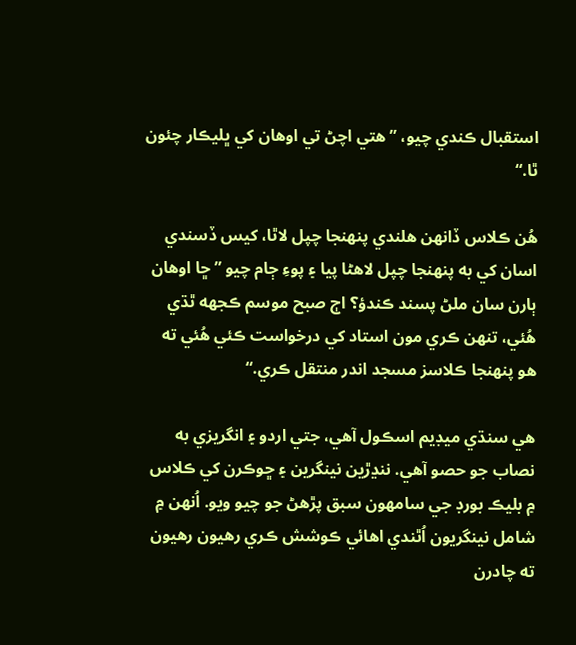استقبال ڪندي چيو، ”هتي اچڻ تي اوهان کي ڀليڪار چئون ٿا.“

هُن ڪلاس ڏانهن هلندي پنهنجا چپل لاٿا، کيس ڏسندي اسان کي به پنهنجا چپل لاهڻا پيا ۽ پوءِ ڄام چيو ”ڇا اوهان ٻارن سان ملڻ پسند ڪندؤ؟ اڄ صبح موسم ڪجهه ٿڌي هُئي، تنهن ڪري مون استاد کي درخواست ڪئي هُئي ته هو پنهنجا ڪلاسز مسجد اندر منتقل ڪري.“

هي سنڌي ميڊيم اسڪول آهي، جتي اردو ۽ انگريزي به نصاب جو حصو آهي. ننڍڙين نينگرين ۽ ڇوڪرن کي ڪلاس ۾ بليڪ بورڊ جي سامهون سبق پڙهڻ جو چيو ويو. اُنهن ۾ شامل نينگريون اُٿندي اهائي ڪوشش ڪري رهيون رهيون ته چادرن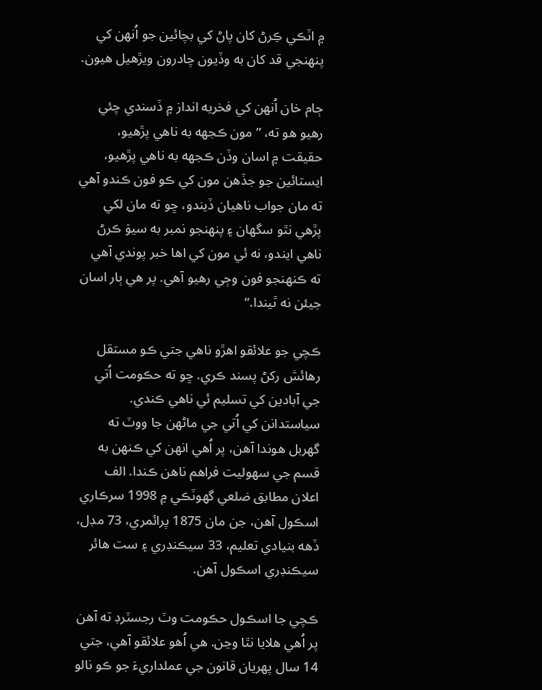۾ اٽڪي ڪِرڻ کان پاڻ کي بچائين جو اُنهن کي پنهنجي قد کان به وڏيون چادرون ويڙهيل هيون.

ڄام خان اُنهن کي فخريه انداز ۾ ڏسندي چئي رهيو هو ته، ”مون ڪجهه به ناهي پڙهيو، حقيقت ۾ اسان وڏن ڪجهه به ناهي پڙهيو، ايستائين جو جڏهن مون کي ڪو فون ڪندو آهي ته مان جواب ناهيان ڏيندو، ڇو ته مان لکي پڙهي نٿو سگهان ۽ پنهنجو نمبر به سيوَ ڪرڻ ناهي ايندو، نه ئي مون کي اها خبر پوندي آهي ته ڪنهنجو فون وڄي رهيو آهي. پر هي ٻار اسان جيئن نه ٿيندا.“

ڪچي جو علائقو اهڙو ناهي جتي ڪو مستقل رهائش رکڻ پسند ڪري. ڇو ته حڪومت اُتي جي آبادين کي تسليم ئي ناهي ڪندي. سياستدانن کي اُتي جي ماڻهن جا ووٽ ته گهربل هوندا آهن، پر اُهي انهن کي ڪنهن به قسم جي سهوليت فراهم ناهن ڪندا. الف اعلان مطابق ضلعي گهوٽڪي ۾ 1998 سرڪاري اسڪول آهن، جن مان 1875 پرائمري، 73 مڊل، ڏهه بنيادي تعليم، 33 سيڪنڊري ۽ ست هائر سيڪنڊري اسڪول آهن.

ڪچي جا اسڪول حڪومت وٽ رجسٽرڊ ته آهن پر اُهي هلايا نٿا وڃن. هي اُهو علائقو آهي، جتي 14 سال پهريان قانون جي عملداريءَ جو ڪو نالو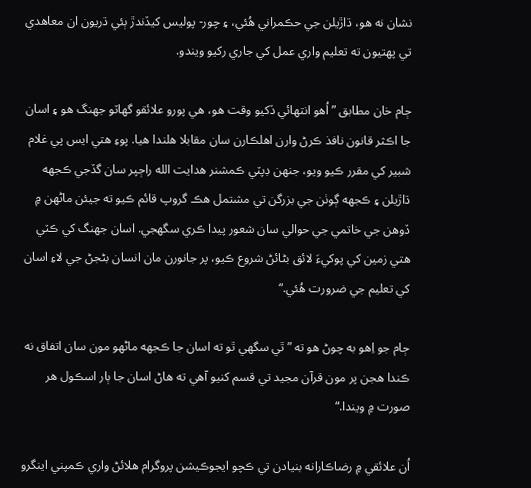نشان نه هو، ڌاڙيلن جي حڪمراني هُئي، ۽ چور- پوليس کيڏندڙ ٻئي ڌريون ان معاهدي تي پهتيون ته تعليم واري عمل کي جاري رکيو ويندو.

ڄام خان مطابق ”اُهو انتهائي ڏکيو وقت هو، هي پورو علائقو گهاٽو جهنگ هو ۽ اسان جا اڪثر قانون نافذ ڪرڻ وارن اهلڪارن سان مقابلا هلندا هيا. پوءِ هتي ايس پي غلام شبير کي مقرر ڪيو ويو، جنهن ڊپٽي ڪمشنر هدايت الله راڄپر سان گڏجي ڪجهه ڌاڙيلن ۽ ڪجهه ڳوٺن جي بزرگن تي مشتمل هڪ گروپ قائم ڪيو ته جيئن ماڻهن ۾ ڏوهن جي خاتمي جي حوالي سان شعور پيدا ڪري سگهجي. اسان جهنگ کي ڪٽي هتي زمين کي پوکيءَ لائق بڻائڻ شروع ڪيو، پر جانورن مان انسان بڻجڻ جي لاءِ اسان کي تعليم جي ضرورت هُئي.“

ڄام جو اِهو به چوڻ هو ته ”ٿي سگهي ٿو ته اسان جا ڪجهه ماڻهو مون سان اتفاق نه ڪندا هجن پر مون قرآن مجيد تي قسم کنيو آهي ته هاڻ اسان جا ٻار اسڪول هر صورت ۾ ويندا.“

اُن علائقي ۾ رضاڪارانه بنيادن تي ڪچو ايجوڪيشن پروگرام هلائڻ واري ڪمپني اينگرو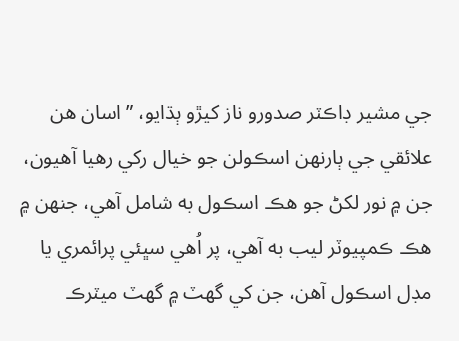جي مشير ڊاڪٽر صدورو ناز کيڙو ٻڌايو، ”اسان هن علائقي جي ٻارنهن اسڪولن جو خيال رکي رهيا آهيون، جن ۾ نور لکڻ جو هڪ اسڪول به شامل آهي، جنهن ۾ هڪ ڪمپيوٽر ليب به آهي، پر اُهي سڀئي پرائمري يا مڊل اسڪول آهن، جن کي گهٽ ۾ گهٽ ميٽرڪ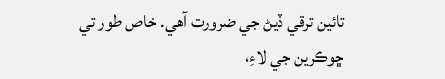تائين ترقي ڏيڻ جي ضرورت آهي. خاص طور تي ڇوڪرين جي لاءِ،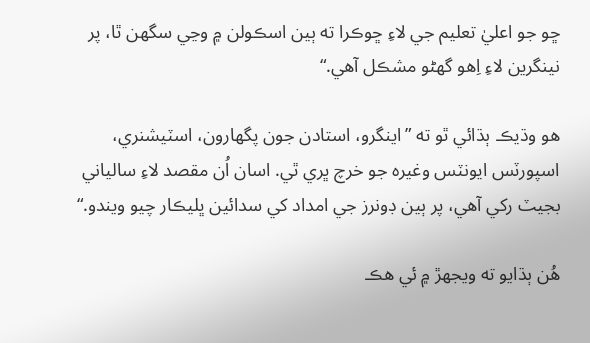ڇو جو اعليٰ تعليم جي لاءِ ڇوڪرا ته ٻين اسڪولن ۾ وڃي سگهن ٿا، پر نينگرين لاءِ اِهو گهڻو مشڪل آهي.“

هو وڌيڪ ٻڌائي ٿو ته ”اينگرو، استادن جون پگهارون، اسٽيشنري، اسپورٽس ايونٽس وغيره جو خرچ ڀري ٿي. اسان اُن مقصد لاءِ سالياني بجيٽ رکي آهي، پر ٻين ڊونرز جي امداد کي سدائين ڀليڪار چيو ويندو.“

هُن ٻڌايو ته ويجهڙ ۾ ئي هڪ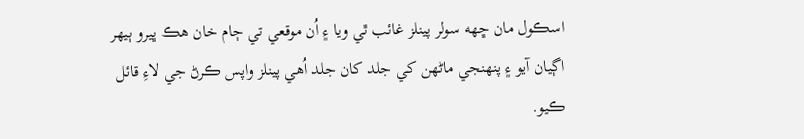اسڪول مان ڇهه سولر پينلز غائب ٿي ويا ۽ اُن موقعي تي ڄام خان هڪ ڀيرو ٻيهر اڳيان آيو ۽ پنهنجي ماڻهن کي جلد کان جلد اُهي پينلز واپس ڪرڻ جي لاءِ قائل ڪيو.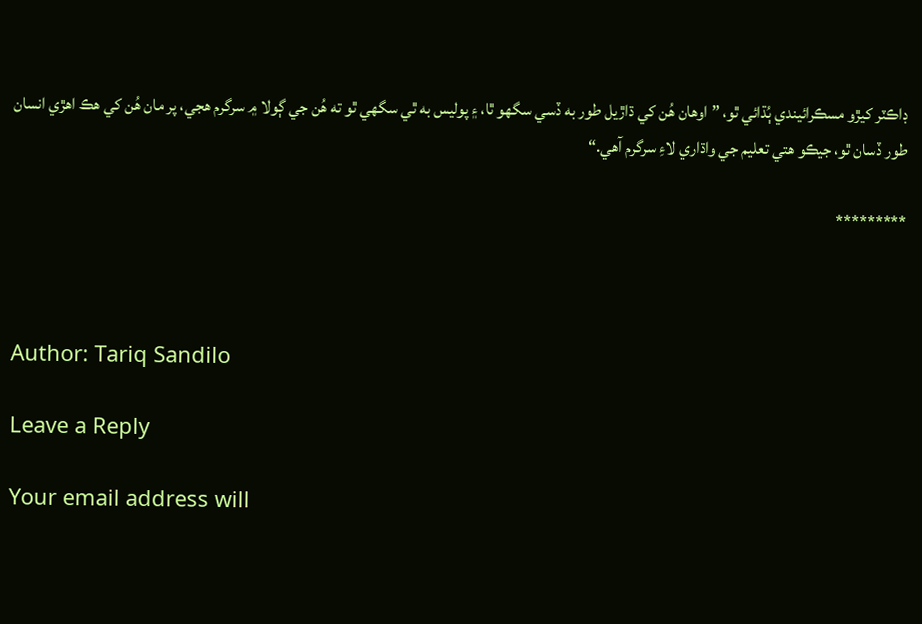ڊاڪٽر کيڙو مسڪرائيندي ٻُڌائي ٿو، ”اوهان هُن کي ڌاڙيل طور به ڏسي سگهو ٿا، ۽ پوليس به ٿي سگهي ٿو ته هُن جي ڳولا ۾ سرگرم هجي، پر مان هُن کي هڪ اهڙي انسان طور ڏسان ٿو، جيڪو هتي تعليم جي واڌاري لاءِ سرگرم آهي.“

*********



Author: Tariq Sandilo

Leave a Reply

Your email address will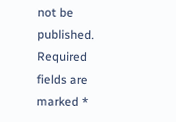not be published. Required fields are marked *